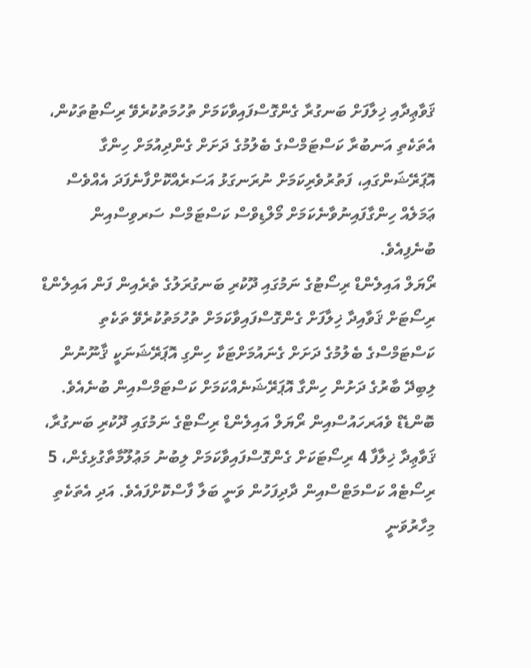ޤަވާޢިދާއި ޚިލާފަށް ބަނގުރާ ގެންގޮސްފައިވާކަމަށް ތުހުމަތުކުރެވޭ ރިސޯޓުތަކުން، އެތަކެތި އަނބުރާ ކަސްޓަމްސްގެ ބެލުމުގެ ދަށަށް ގެންދިއުމަށް ހިންގާ އޮޕަރޭޝަންގައި، ފަތުރުވެރިކަމަށް ނުރަނގަޅު އަސަރެއްކޮށްފާނެފަދަ އެއްވެސް ޢަމަލެއް ހިންގާފައިނުވާނެކަމަށް މޯލްޑިވްސް ކަސްޓަމްސް ސަރވިސްއިން ބުނެފިއެވެ.
ރޯޔަލް އައިލެންޑް ރިސޯޓުގެ ނަމުގައި ދޫކުރި ބަނގުރަލުގެ ތެރެއިން ފަން އައިލެންޑް ރިސޯޓަށް ޤަވާއިދާ ޚިލާފަށް ގެންގޮސްފައިވާކަމަށް ތުހުމަތުކުރެވޭ ތަކެތި ކަސްޓަމްސްގެ ބެލުމުގެ ދަށަށް ގެނައުމަށްޓަކާ ހިންގި އޮޕަރޭޝަނަކީ ޤާނޫނުން ލިބިދޭ ބާރުގެ ދަށުން ހިންގާ އޮޕަރޭޝަނެއްކަމަށް ކަސްޓަމްސްއިން ބުނެއެވެ. ބޮންޑެޑް ވެއަރހައުސްއިން ރޯޔަލް އައިލެންޑް ރިސޯޓްގެ ނަމުގައި ދޫކުރި ބަނގުރާ، ޤަވާޢިދާ ޚިލާފާ 4 ރިސޯޓަކަށް ގެންގޮސްފައިވާކަމަށް ލިބުނު މަޢުލޫމާތާގުޅިގެން، 5 ރިސޯޓެއް ކަސްމަޓްސްއިން ދާދިފަހުން ވަނީ ބަލާ ފާސްކޮށްފައެވެ. އަދި އެތަކެތި މިހާރުވަނީ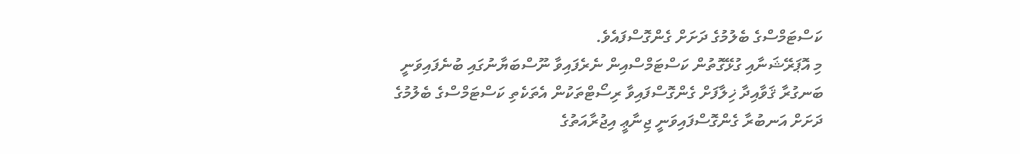ކަސްޓަމްސްގެ ބެލުމުގެ ދަށަށް ގެންގޮސްފައެވެ.
މި އޮޕަރޭޝަނާއި ގުޅޭގޮތުން ކަސްޓަމްސްއިން ނެރެފައިވާ ނޫސްބަޔާނުގައި ބުނެފައިވަނީ ބަނގުރާ ޤަވާއިދާ ޚިލާފަށް ގެންގޮސްފައިވާ ރިސޯޓްތަކުން އެތަކެތި ކަސްޓަމްސްގެ ބެލުމުގެ ދަށަށް އަނބުރާ ގެންގޮސްފައިވަނީ ޖިނާޢީ އިޖުރާއަތުގެ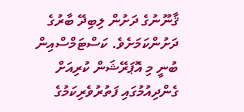ޤާނޫނުގެ ދަށުން ލިބިދޭ ބާރުގެ ދަށުންކަމަށެވެ. ކަސްޓަމްސްއިން ބުނީ މި އޮޕަރޭޝަން ކުރިއަށް ގެންދިއުމުގައި ފަތުރުވެރިކަމުގެ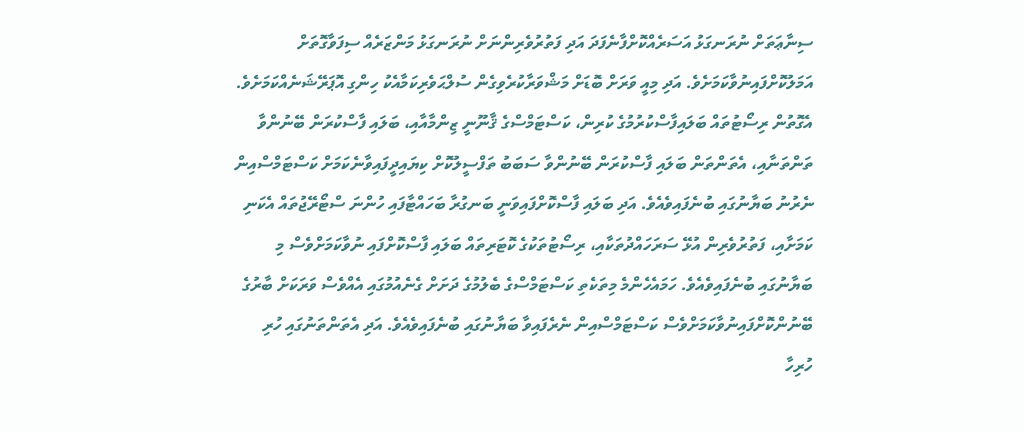ސިނާޢަތަށް ނުރަނގަޅު އަސަރެއްކޮށްފާނެފަދަ އަދި ފަތުރުވެރިންނަށް ނުރަނގަޅު މަންޒަރެއް ސިފަވާގޮތަށް އަމަލުކޮށްފައިނުވާކަމަށެވެ. އަދި މިއީ ވަރަށް ބޮޑަށް މަޝްވަރާކުރެވިގެން ސުލްޙަވެރިކަމާއެކު ހިންގި އޮޕަރޭޝަނެއްކަމަށެވެ.
އެގޮތުން ރިސޯޓުތައް ބަލައިފާސްކުރުމުގެ ކުރިން، ކަސްޓަމްސްގެ ޤާނޫނީ ޒިންމާއާއި، ބަލައި ފާސްކުރަން ބޭނުންވާ ތަންތަނާއި، އެތަންތަން ބަލައި ފާސްކުރަން ބޭނުންވާ ސަބަބު ތަފްސީލުކޮށް ކިޔައިދީފައިވާނެކަމަށް ކަސްޓަމްސްއިން ނެރުނު ބަޔާނުގައި ބުނެފައިވެއެވެ. އަދި ބަލައި ފާސްކޮށްފައިވަނީ ބަނގުރާ ބަހައްޓާފައި ހުންނަ ސްޓޯރޭޖުތައް އެކަނި ކަމަށާއި، ފަތުރުވެރިން އުޅޭ ސަރަހައްދުތަކާއި، ރިސޯޓުތަކުގެ ކޮޓަރިތައް ބަލައި ފާސްކޮށްފައި ނުވާކަމަށްވެސް މި ބަޔާނުގައި ބުނެފައިވެއެވެ. ހަމައެހެންމެ މިތަކެތި ކަސްޓަމްސްގެ ބެލުމުގެ ދަށަށް ގެނެއުމުގައި އެއްވެސް ވަރަކަށް ބާރުގެ ބޭނުންކޮށްފައިނުވާކަމަށްވެސް ކަސްޓަމްސްއިން ނެރެފައިވާ ބަޔާނުގައި ބުނެފައިވެއެވެ. އަދި އެތަންތަނުގައި ހުރި ހުރިހާ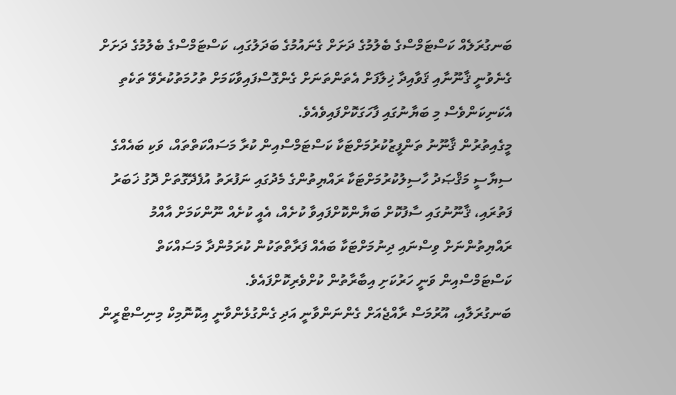ބަނގުރަލެއް ކަސްޓަމްސްގެ ބެލުމުގެ ދަށަށް ގެނައުމުގެ ބަދަލުގައި، ކަސްޓަމްސްގެ ބެލުމުގެ ދަށަށް ގެނެވުނީ ޤާނޫނާއި ޤަވާއިދާ ޚިލާފަށް އެތަންތަނަށް ގެންގޮސްފައިވާކަމަށް ތުހުމަތުކުރެވޭ ތަކެތި އެކަނިކަންވެސް މި ބަޔާނުގައި ފާހަގަކޮށްފައިވެއެވެ.
މީގެއިތުރުން ޤާނޫނު ތަންފީޒުކުރުމަށްޓަކާ ކަސްޓަމްސްއިން ކުރާ މަސައްކަތްތައް، ވަކި ބައެއްގެ ސިޔާސީ މަޤްޞަދު ހާސިލުކުރުމަށްޓަކާ ރައްޔިތުންގެ މެދުގައި ނަފުރަތު އުފެދޭގޮތަށް ދޮގު ޚަބަރު ފަތުރައި، ޤާނޫނުގައި ސާފުކޮށް ބަޔާންކޮށްފައިވާ ކުށެއް، އެއީ ކުށެއް ނޫންކަމަށް އާއްމު ރައްޔިތުންނަށް ވިސްނައި ދިނުމަށްޓަކާ ބައެއް ފަރާތްތަކުން ކުރަމުންދާ މަސައްކަތް ކަސްޓަމްސްއިން ވަނީ ހަރުކަށި އިބާރާތުން ކުށްވެރިކޮށްފައެވެ.
ބަނގުރަލާއި، އޫރުމަސް ރާއްޖެއަށް ގެންނަންވާނީ އަދި ގެންގުޅެންވާނީ އިކޮނޮމިކް މިނިސްޓްރީން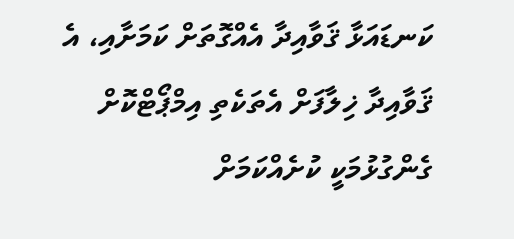ކަނޑައަޅާ ޤަވާއިދާ އެއްގޮތަށް ކަމަށާއި، އެ ޤަވާއިދާ ޚިލާފަށް އެތަކެތި އިމްޕޯޓްކޮށް ގެންގުޅުމަކީ ކުށެއްކަމަށް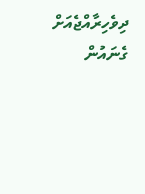ދިވެހިރާއްޖެއަށް ގެނައުން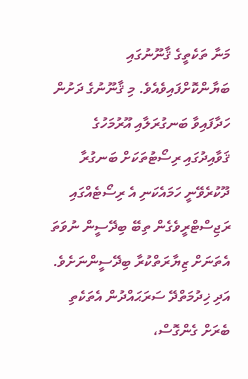މަނާ ތަކެތީގެ ޤާނޫނުގައި ބަޔާންކޮށްފައިވެއެވެ. މި ޤާނޫނުގެ ދަށުން ހަދާފައިވާ ބަނގުރަލާއި އޫރުމަހުގެ ޤަވާއިދުގައި ރިސޯޓުތަކަށް ބަނގުރާ ދޫކުރެވޭނީ ހަމައެކަނި އެ ރިސޯޓެއްގައި ރަޖިސްޓްރީވެގެން ތިބޭ ބިދޭސީން ނުވަތަ އެތަނަށް ޒިޔާރަތްކުރާ ބިދޭސީންނަށެވެ. އަދި ޚިދުމަތްދޭ ސަރަޙައްދުން އެތަކެތި ބެރަށް ގެންގޮސް،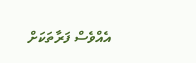އެއްވެސް ފަރާތަކަށް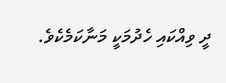ދީ ވިއްކައި ހެދުމަކީ މަނާކަމެކެވެ.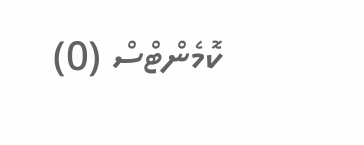ކޮމެންޓްސް (0)